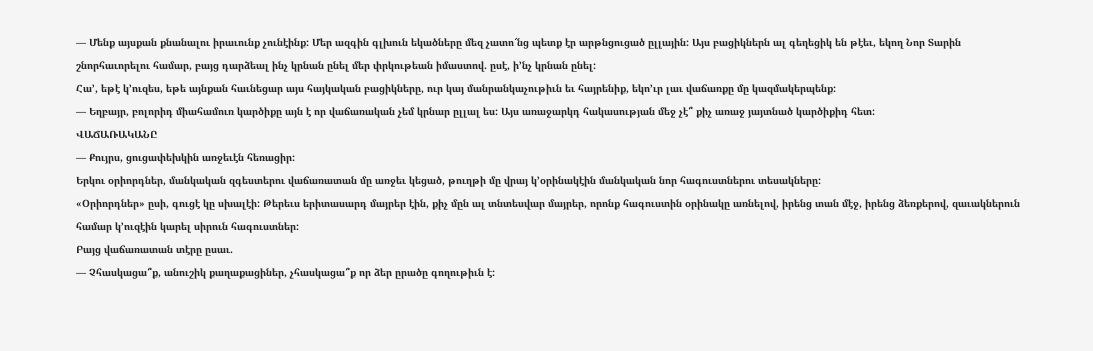— Մենք այսքան քնանալու իրաւունք չունէինք: Մեր ազգին գլխուն եկածները մեզ չատո՜նց պետք էր արթնցուցած ըլլային: Այս բացիկներն ալ գեղեցիկ են թէեւ, եկող Նոր Տարին շնորհաւորելու համար, բայց դարձեալ ինչ կրնան ընել մեր փրկութեան իմաստով. ըսէ, ի՚նչ կրնան ընել:
Հա՚, եթէ կ՚ուզես, եթե այնքան հաւնեցար այս հայկական բացիկները, ուր կայ մանրանկաչութիւն եւ հայրենիք, եկո՚ւր լաւ վաճառքը մը կազմակերպենք:
— Եղբայր, բոլորիդ միահամուռ կարծիքը այն է որ վաճառական չեմ կրնար ըլլալ ես: Այս առաջարկդ հակասության մեջ չէ՞ քիչ առաջ յայտնած կարծիքիդ հետ:
ՎԱՃԱՌԱԿԱՆԸ
— Քույրս, ցուցափեխկին առջեւէն հեռացիր:
Երկու օրիորդներ, մանկական զգեստերու վաճառատան մը առջեւ կեցած, թուղթի մը վրայ կ՚օրինակէին մանկական նոր հագուստներու տեսակները:
«Օրիորդներ» ըսի, գուցէ կը սխալէի: Թերեւս երիտասարդ մայրեր էին, քիչ մըն ալ տնտեսվար մայրեր, որոնք հագուստին օրինակը առնելով, իրենց տան մէջ, իրենց ձեռքերով, զաւակներուն համար կ՚ուզէին կարել սիրուն հագուստներ:
Բայց վաճառատան տէրը ըսաւ.
— Չհասկացա՞ք, անուշիկ քաղաքացիներ, չհասկացա՞ք որ ձեր ըրածը գողութիւն է: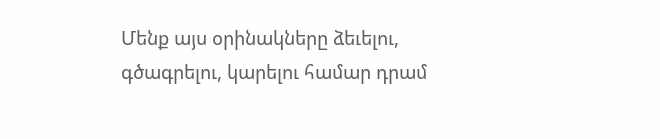Մենք այս օրինակները ձեւելու, գծագրելու, կարելու համար դրամ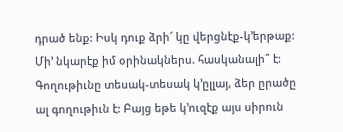դրած ենք: Իսկ դուք ձրի՜ կը վերցնէք-կ՚երթաք: Մի՚ նկարէք իմ օրինակներս. հասկանալի՞ է:
Գողութիւնը տեսակ-տեսակ կ՚ըլլայ, ձեր ըրածը ալ գողութիւն է: Բայց եթե կ՚ուզէք այս սիրուն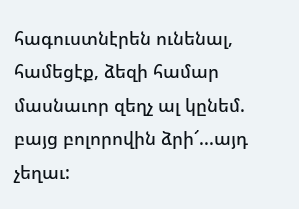հագուստնէրեն ունենալ, համեցէք, ձեզի համար մասնաւոր զեղչ ալ կընեմ. բայց բոլորովին ձրի՜...այդ չեղաւ: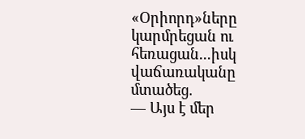«Օրիորդ»ները կարմրեցան ու հեռացան...իսկ վաճառականը մտածեց.
— Այս է մեր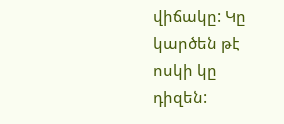վիճակը: Կը կարծեն թէ ոսկի կը դիզեն: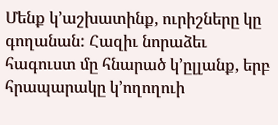Մենք կ՚աշխատինք, ուրիշները կը գողանան: Հազիւ նորաձեւ հագուստ մը հնարած կ՚ըլլանք, երբ հրապարակը կ՚ողողուի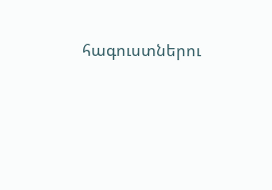հագուստներու